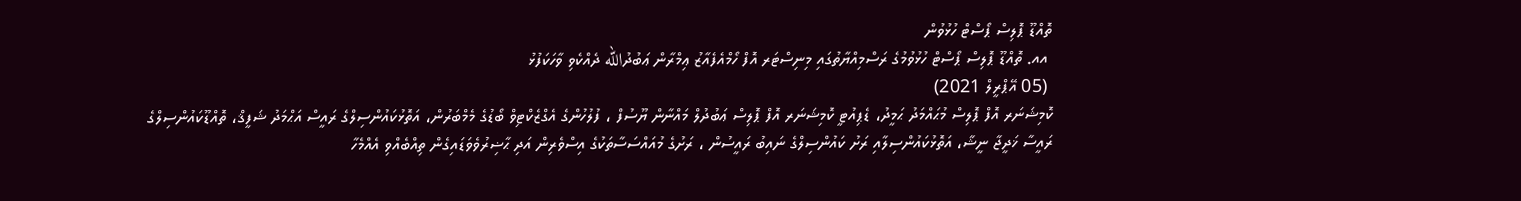ތޮއްޑޫ ޕޮލިސް ޕޯސްޓް ހުޅުވުން
 އއ. ތޮއްޑޫ ޕޮލިސް ޕޯސްޓް ހުޅުވުމުގެ ރަސްމިއްޔާތުގައި މިނިސްޓަރ އޮފް ހޯމްއެފެއާޒު ޢިމްރާން ޢަބުދުالله ދެއްކެވި ވާހަކަފުޅު
 (05 އޭޕްރީލް 2021)
ކޮމިޝަނަރ އޮފް ޕޮލިސް މުޙައްމަދު ޙަމީދު، ޑެޕިއުޓީ ކޮމިޝަނަރ އޮފް ޕޮލިސް ޢަބުދުލް މައްނާން ޔޫސުފް ، ފުލުހުންގެ އެގްޒެކްޓިވް ބޯޑުގެ މެމްބަރުން، އަތޮޅުކައުންސިލްގެ ރައީސް އަޙްމަދު ޝަފީޤް، ތޮއްޑޫކައުންސިލްގެ ރައީސާ ޚަދީޖާ ނީޝާ، އަތޮޅުކައުންސިލާއި ރަށު ކައުންސިލްގެ ނައިބު ރައީސުން ، ރަށުގެ މުއައްސަސާތަކުގެ އިސްވެރިން އަދި ޙާޟިރުވެވަޑައިގެން ތިއްބެއްވި އެއްމެހާ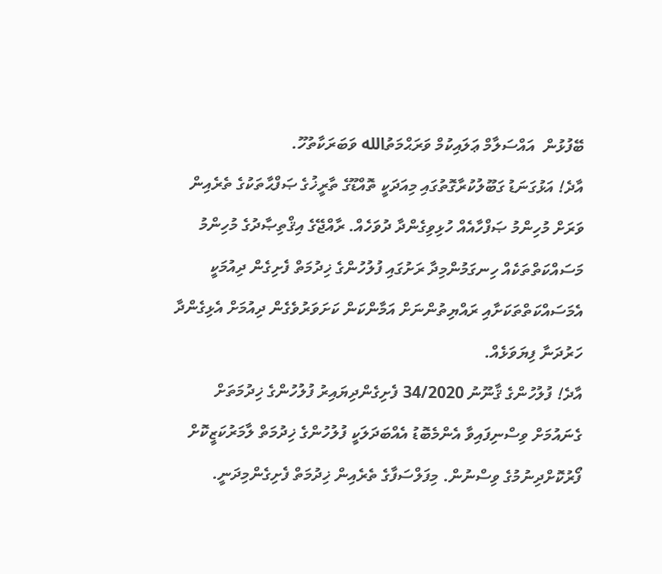ބޭފުޅުން  އައްސަލާމް ޢަލައިކުމް ވަރަޙްމަތުالله ވަބަރަކާތުހޫ.
އާދެ! އަޅުގަނަޑު ގަބޫލުކުރާގޮތުގައި މިއަދަކީ ތޮއްޑޫގެ ތާރީޚުގެ ޞަފްޙާތަކުގެ ތެރެއިން ވަރަށް މުހިންމު ޞަފްހާއެއް ހުޅިވިގެންދާ ދުވަހެއް. ރާއްޖޭގެ އިޤްތިޞާދުގެ މުހިންމު މަސައްކަތްތަކެއް ހިނގަމުންމިދާ ރަށުގައި ފުލުހުންގެ ޚިދުމަތް ފެށިގެން ދިއުމަކީ އެމަސައްކަތްތަކަށާއި ރައްޔިތުންނަށް އަމާންކަން ކަށަވަރުވެގެން ދިއުމަށް އެޅިގެންދާ ހަރުދަނާ ފިޔަވަޅެއް.
އާދެ! ފުލުހުންގެ ޤާނޫނު 34/2020 ފެށިގެންދިޔައިރު ފުލުހުންގެ ޚިދުމަތަށް ގެނައުމަށް ވިސްނިފައިވާ އެންމެބޮޑު އެއްބަދަލަކީ ފުލުހުންގެ ޚިދުމަތް ލާމަރުކަޒީކޮށް ފޯރުކޮށްދިނުމުގެ ވިސްނުން. މިފަލްސަފާގެ ތެރެއިން ޚިދުމަތް ފެށިގެންމިދަނީ.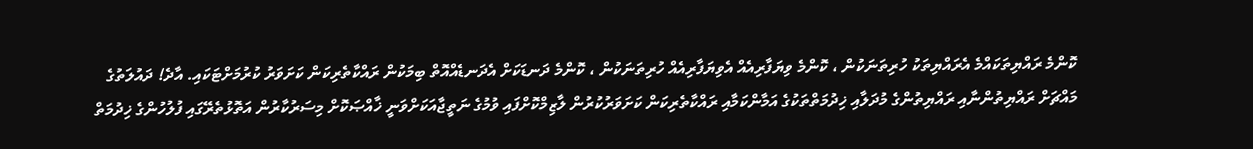ކޮންމެ ރައްޔިތަކައްމެ އެރައްޔިތަކު ހުރިތަނަކުން ، ކޮންމެ ވިޔަފާރިއެއް އެވިޔަފާރިއެއް ހުރިތަނަކުން ، ކޮންމެ ދަނޑަކަށް އެދަނޑެއްއޮތް ބިމަކުން ރައްކާތެރިކަން ކަށަވަރު ކުރުމަށްޓަކައި. އާދެ! ދައުލަތުގެ މައްޗަށް ރައްޔިތުންނާއި ރައްޔިތުންގެ މުދަލާއި ޚިދުމަތްތަކުގެ އަމާންކަމާއި ރައްކާތެރިކަން ކަށަވަރުކުރުން ލާޒިމްކޮށްފައި ވުމުގެ ނަތީޖާއަކަށްވަނީ ޚާއްޞަކޮށް މިސަރުކާރުން އަތޮޅުތެރޭގައި ފުލުހުންގެ ޚިދުމަތް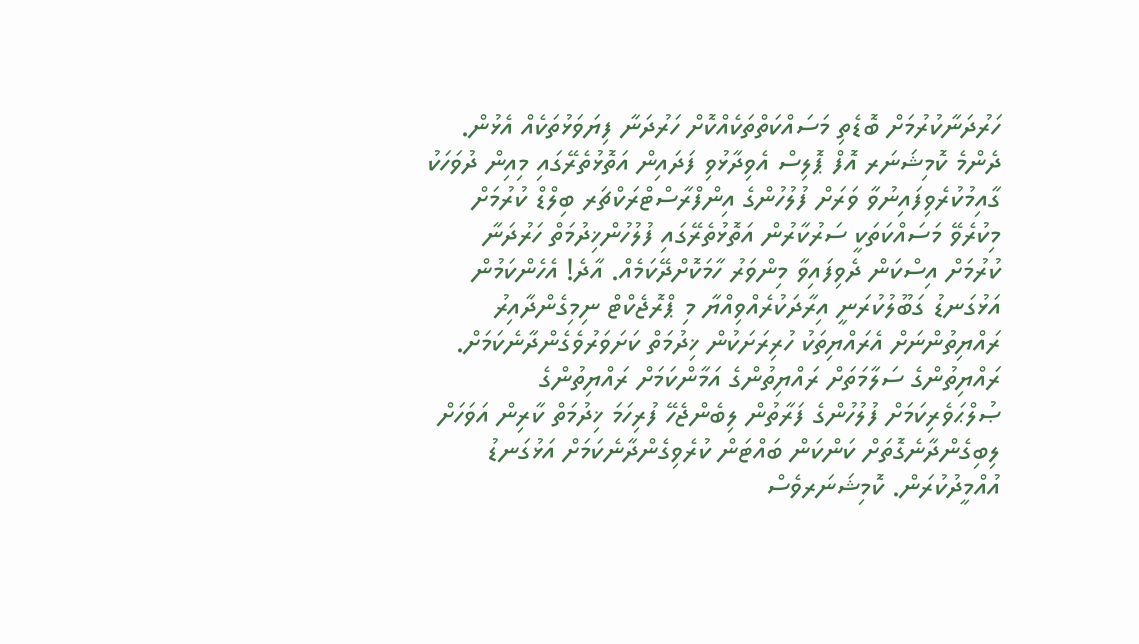ހަރުދަނާކުރުމަށް ބޮޑެތި މަސައްކަތްތަކެއްކޮށް ހަރުދަނާ ފިޔަވަޅުތަކެއް އެޅުން. ދެންމެ ކޮމިޝަނަރ އޮފް ޕޮލިސް އެވިދާޅުވި ފަދައިން އަތޮޅުތެރޭގައި މިއިން ދުވަހަކު ގާއިމުކުރެވިފައިނުވާ ވަރަށް ފުލުހުންގެ އިންފްރާސްޓްރަކްޗަރ ބިލްޑް ކުރުމަށް މިކުރެވޭ މަސައްކަތަކީ ސަރުކާރުން އަތޮޅުތެރޭގައި ފުލުހުންޚިދުމަތް ހަރުދަނާ ކުރުމަށް އިސްކަން ދެވިފައިވާ މިންވަރު ހާމަކޮށްދޭކަމެއް. އާދެ! އެހެންކަމުން އަޅުގަނޑު ގަބޫލުކުރަނީ އިރާދަކުރެއްވިއްޔާ މި ޕްރޮޖެކްޓް ނިމިގެންދާއިރު ރައްޔިތުންނަށް އެރައްޔިތަކު ހުރިރަށަކުން ޚިދުމަތް ކަށަވަރުވެގެންދާނެކަމަށް.
ރައްޔިތުންގެ ސަލާމަތަށް ރައްޔިތުންގެ އަމާންކަމަށް ރައްޔިތުންގެ ޞުލްޙަވެރިކަމަށް ފުލުހުންގެ ފަރާތުން ލިބެންޖެހޭ ފުރިހަމަ ޚިދުމަތް ކާރިން އަވަހަށް ލިބިގެންދާނެގޮތަށް ކަންކަން ބައްޓަން ކުރެވިގެންދާނެކަމަށް އަޅުގަނޑު އުއްމީދުކުރަން. ކޮމިޝަނަރވެސް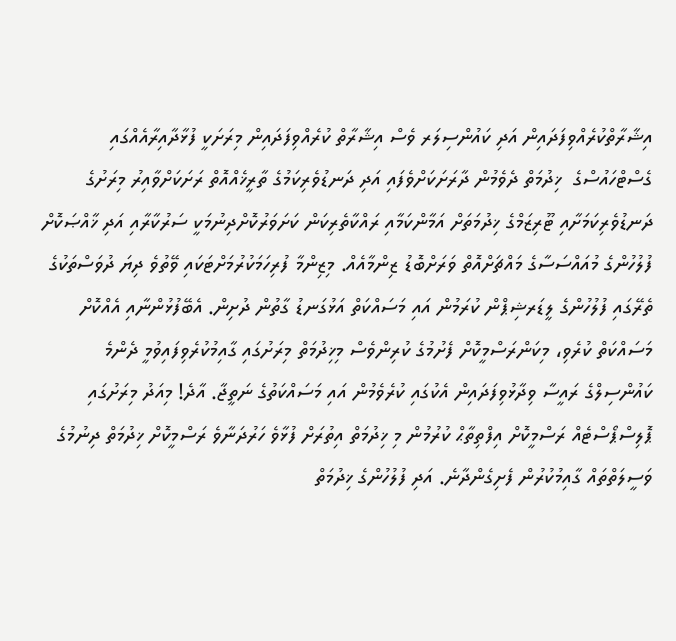އިޝާރާތްކުރެއްވިފަދައިން އަދި ކައުންސިލަރ ވެސް އިޝާރާތް ކުރެއްވިފަދައިން މިރަށަކީ ފުޅާދާއިރާއެއްގައި ގެސްޓްހައުސްގެ  ޚިދުމަތް ދެވެމުން ދާރަށަކަށްވެފައި އަދި ދަނޑުވެރިކަމުގެ ތާރީޚެއްއޮތް ރަށަކަށްވާއިރު މިރަށުގެ ދަނޑުވެރިކަމަށާއި ޓޫރިޒަމްގެ ޚިދުމަތަށް އަމާންކަމާއި ރައްކާތެރިކަން ކަށަވަރުކޮށްދިނުމަކީ ސަރުކާރާއި އަދި ޚާއްޞަކޮށް ފުލުހުންގެ މުއައްސަސާގެ މައްޗަށްއޮތް ވަރަށްބޮޑު ޒިންމާއެއް. މިޒިންމާ ފުރިހަމަކުރުމަށްޓަކައި ވޭތުވެ ދިޔަ ދުވަސްތަކުގެ ތެރޭގައި ފުލުހުންގެ ލީޑަރޝިޕްން ކުރަމުން އައި މަސައްކަތް އަޅުގަނޑު ގާތުން ދުށިން. އެބޭފުޅުންނާއި އެއްކޮށް މަސައްކަތް ކުރެވި، މިކަންރަސްމީކޮށް ފެށުމުގެ ކުރިންވެސް މިޚިދުމަތް މިރަށުގައި ގާއިމުކުރެވިފައިވުމީ ދެންމެ ކައުންސިލްގެ ރައީސާ ވިދާޅުވިފަދައިން އެކުގައި ކުރެވެމުން އައި މަސައްކަތުގެ ނަތީޖާ. އާދެ! މިއަދު މިރަށުގައި ޕޮލިސްޕޯސްޓެއް ރަސްމީކޮށް އިފްތިތާޙް ކުރުމުން މި ޚިދުމަތް އިތުރަށް ފުޅާވެ ހަރުދަނާވެ ރަސްމީކޮށް ޚިދުމަތް ދިނުމުގެ ވަސީލަތްތައް ގާއިމުކުރުން ފެށިގެންދާނެ. އަދި ފުލުހުންގެ ޚިދުމަތް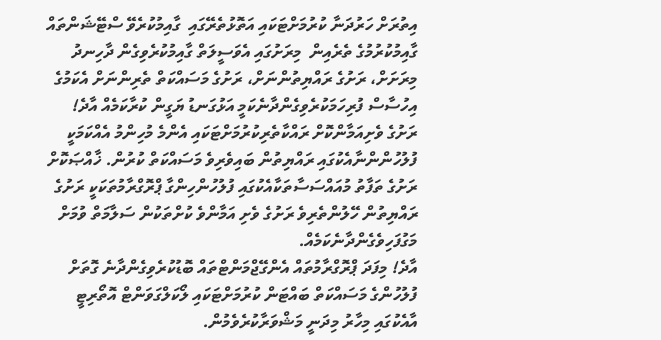އިތުރަށް ހަރުދަނާ ކުރުމަށްޓަކައި އަތޮޅުތެރޭގައި  ގާއިމުކުރެވޭ ސްޓޭޝަންތައް ގާއިމުކުރުމުގެ ތެރެއިން  މިރަށުގައި އެވަސީލަތް ގާއިމުކުރެވިގެން ދާހިނދު މިރަށަށް، ރަށުގެ ރައްޔިތުންނަށް، ރަށުގެ މަސައްކަތް ތެރިންނަށް އެކަމުގެ އިހުސާސް ފުރިހަމަކުރެވިގެންދާނެކަމީ އަޅުގަނޑު ޔަގީން ކުރާކަމެއް އާދެ! ރަށުގެ ވެށިއަމާންކޮށް ރައްކާތެރިކުރުމަށްޓަކައި އެންމެ މުހިންމު އެއްކަމަކީ ފުލުހުންންނާއެކުގައި ރައްޔިތުން ބައިވެރިވެ މަސައްކަތް ކުރުން. ޚާއްޞަކޮށް ރަށުގެ ތަފާތު މުއައްސަސާތަކާއެކުގައި ފުލުހުންހިންގާ ޕްރޮގްރާމުތަކަކީ ރަށުގެ ރައްޔިތުން ހޭލުންތެރިވެ ރަށުގެ ވެށި އަމާންވެ ކުށްތަކުން ސަލާމަތް ވުމަށް މަގުފަހިވެގެންދާނެކަމެއް.
އާދެ! މިފަދަ ޕްރޮގްރާމުތައް އެންގޭޖްމަންޓްތައް ބޮޑުކުރެވިގެންދާނެ ގޮތަށް ފުލުހުންގެ މަސައްކަތް ބައްޓަން ކުރުމަށްޓަކައި ލޯކަލްގަވަންޓް އޮތޯރިޓީ އާއެކުގައި މިހާރު މިދަނީ މަޝްވަރާކުރެވެމުން.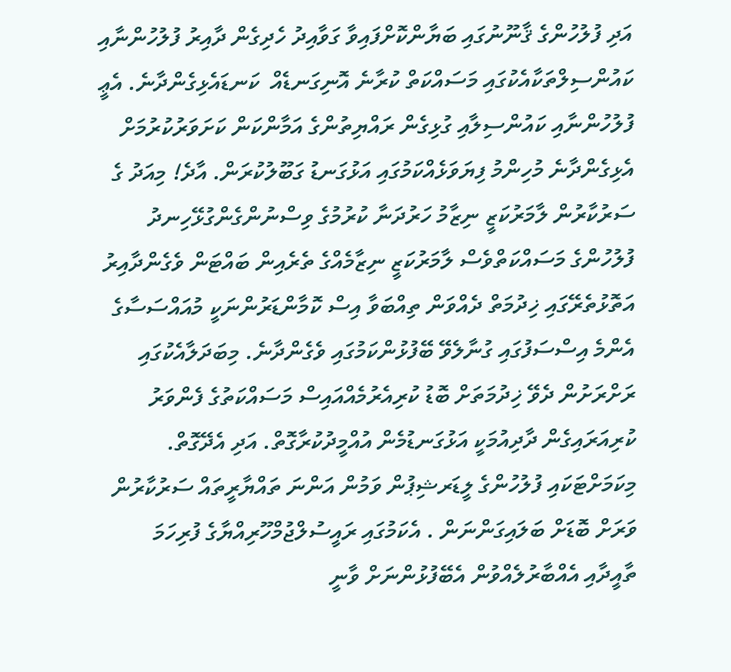އަދި ފުލުހުންގެ ޤާނޫނުގައި ބަޔާންކޮށްފައިވާ ގަވާއިދު ހެދިގެން ދާއިރު ފުލުހުންނާއި ކައުންސިލްތަކާއެކުގައި މަސައްކަތް ކުރާނެ އޮނިގަނޑެއް  ކަނޑައެޅިގެންދާނެ. އެޢީ ފުލުހުންނާއި ކައުންސިލާއި ގުޅިގެން ރައްޔިތުންގެ އަމާންކަން ކަށަވަރުކުރުމަށް އެޅިގެންދާނެ މުހިންމު ފިޔަވަޅެއްކަމުގައި އަޅުގަނޑު ގަބޫލުކުރަން. އާދެ! މިއަދު ގެ ސަރުކާރުން ލާމަރުކަޒީ ނިޒާމު ހަރުދަނާ ކުރުމުގެ ވިސްނުންގެންގުޅޭހިނދު ފުލުހުންގެ މަސައްކަތްވެސް ލާމަރުކަޒީ ނިޒާމެއްގެ ތެރެއިން ބައްޓަން ވެގެންދާއިރު އަތޮޅުތެރޭގައި ޚިދުމަތް ދެއްވަން ތިއްބަވާ އިސް ކޮމާންޑަރުންނަކީ މުއައްސަސާގެ އެންމެ އިސްސަފުގައި ގުނާލެވޭ ބޭފުޅުންކަމުގައި ވެގެންދާނެ. މިބަދަލާއެކުގައި ރަށްރަށުން ދެވޭ ޚިދުމަތަށް ބޮޑު ކުރިއެރުމެއްއައިސް މަސައްކަތުގެ ފެންވަރު ކުރިއަރައިގެން ދާދިއުމަކީ އަޅުގަނޑުމެން އުއްމީދުކުރާގޮތް. އަދި އެދޭގޮތް. މިކަމަށްޓަކައި ފުލުހުންގެ ލީޑަރޝިޕުން ވަމުން އަންނަ ތައްޔާރީތައް ސަރުކާރުން ވަރަށް ބޮޑަށް ބަލައިގަންނަން . އެކަމުގައި ރައީސުލްޖުމްހޫރިއްޔާގެ ފުރިހަމަ ތާއީދާއި އެއްބާރުލެއްވުން އެބޭފުޅުންނަށް ވާނީ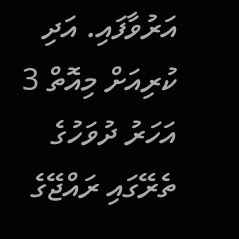އަރުވާފައި. އަދި ކުރިއަށް މިއޮތް 3 އަހަރު ދުވަހުގެ ތެރޭގައި ރައްޖޭގެ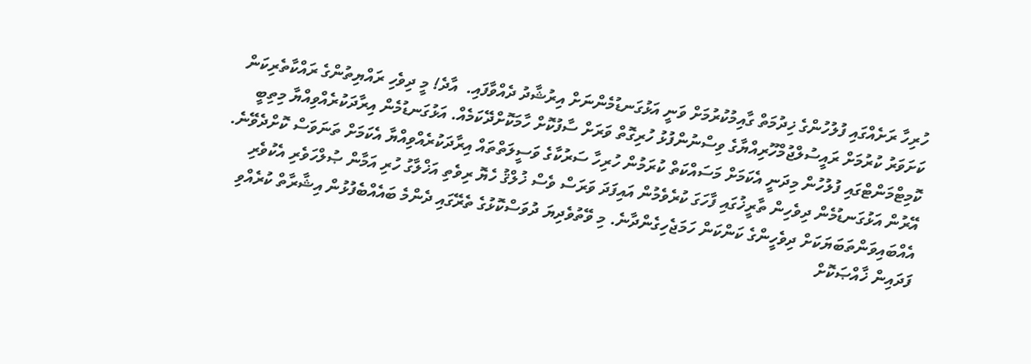ހުރިހާ ރަށެއްގައި ފުލުހުންގެ ޚިދުމަތް ގާއިމުކުރުމަށް ވަނީ އަޅުގަނޑުމެންނަށް އިރުޝާދު ދެއްވާފައި.  އާދެ! މީ ދިވެހި ރައްޔިތުންގެ ރައްކާތެރިކަން ކަށަވަރު ކުރުމަށް ރައީސުލްޖުމްހޫރިއްޔާގެ ވިސްނުންފުޅު ހުރިގޮތް ވަރަށް ސާފުކޮށް ހާމަކޮށްދޭކަމެއް. އަޅުގަނޑުމެން އިރާދަކުރެއްވިއްޔާ މިތިބީ ކޮމިޓްމަންޓްގައި ފުލުހުން މިދަނީ އެކަމަށް މަސައްކަތް ކުރަމުން ހުރިހާ ސަރުކާގެ ވަސީލަތްތައް އިރާދަކުރެއްވިއްޔާ އެކަމަށް ތަނަވަސް ކޮށްދެވޭނެ. އޭރުން އަޅުގަނޑުމެން ދިވެހިން ތާރީޚުގައި ފާހަގަ ކުރެވެމުން އައިފަދަ ވަރަސް ވެސް ޚުލްޤު ހެޔޮ ރިވެތި އަޚްލާގު ހުރި އަމާން ޞުލްހަވެރި އެކުވެރި އެއްބައިވަންތަބަޔަކަށް ދިވެހީންގެ ކަންކަން ހަމަޖެހިގެންދާނެ. މި ވޭތުވެދިޔަ ދުވަސްކޮޅުގެ ތެރޭގައި ދެންމެ ބައެއްބެފުޅުން އިޝާރާތް ކުރެއްވި ފަދައިން ޚާއްޞަކޮށް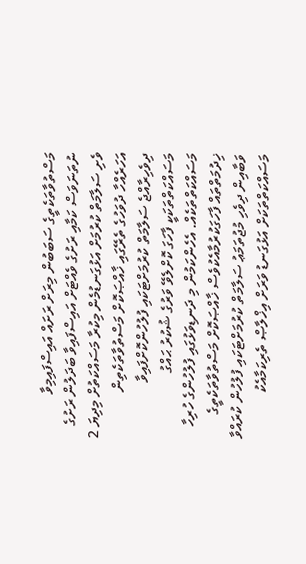މަސްތުވާތަކެތީގެ ސަބަބުން މިރަށް ރަށައް އައިސްފައިމިވާ ނުތަނަވަސް ކަމާއި ރަށުގެ ވެއްޓަށް އައިސްފައިވާ ބަދަލުން ރަށުގެ ވެށި ސަލާމަތް ކުރުމަށް އަޅުގަނޑުމެން މިކުރާ މަސައްކަތުށް މިދިޔަ 2 އަހަރެއްހާ ދުވަހުގެ ތެރޭގައި ޚާއްޞަކޮށް މަސްތުވާތަކެތިން ދިވެހިރާއްޖެ ސަލާމަތް ކުރުމަށްޓަކައި ފުލުހުންކޮށްފައިވާ މަސައްކަތްތަކަކީ ފާހަގަ ކޮށްލެވޭ ވަރުގެ ޝުކުރު ޙައްގު މަސައްކަތްތަކެއް. އެހެންކަމުން މި ދަނޑިވަޅުގައި ފުލުހުންގެ ހުރިހާ ޚިދުމަތްތައް ފާހަގަކުރުމާއެކުވެސް ޚާއްޞަކޮށް މަސްތުވާތަކެތީގެ ވަބާއިން ދިވެހި މުޖުތަމަޢު ސަލާމަތް ކުރުމަށްޓަކައި ފުލުހުން ކުރައްވާ މަސައްކަތްތަކަށް އަޅުގަނޑު ވަރަށް އިޚްލާޞް ތެރިކަމާއެކު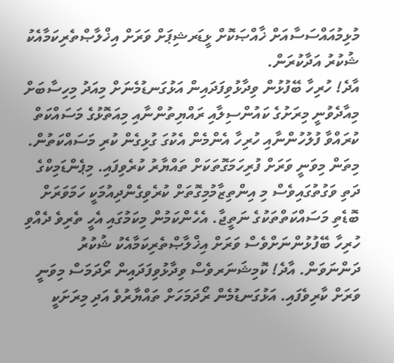މުޅިމުއައްސަސާއަށް ޚާއްޞަކޮށް ޅީޑަރޝިޕަށް ވަރަށް އިޚްލާޞްތެރިކަމާއެކު ޝުކުރު އަދާކުރަން.
އާދެ! ހުރިހާ ބޭފުޅުން ވިދާޅުވިފަދައިން އަޅުގަނޑުމެނަށް މިއަދު މިހިސާބަށް މިއާދެވުނީ މިރަށުގެ ކައުންސިލާއި ރައްޔިތުންނާއި މިއަތޮޅުގެ މަސައްކަތް ކުރައްވާ ފުލުހުންނާއި ހުރިހާ އެންމެން އެކުގަ ގުޅިގެން ކުރި މަސައްކަތުން. މިތަން މިވަނީ ވަރަށް ފުރިހަމަގޮތަކަށް ތައްޔާރު ކުރެވިފައި. މިޕެންޑަމިކްގެ ދަތި ވަގުތުގައިވެސް މި އިންތިޒާމުމިގޮތަށް ކުރެވިގެންދިއުމަކީ ހަމަވަރަށް ބޮޑެތި މަސައްކަތްތަކުގެ ނަތީޖާ. އެހެންކަމުން މިކަމުގައި އެހީ ތެރިވެ ދެއްވި ހުރިހާ ބޭފުޅުންނަށްވެސް ވަރަށް އިޚްލާޞްތެރިކަމާއެކު ޝުކުރު ދަންނަވަން. އާދެ! ކޮމިޝަނަރވެސް ވިދާޅުވިފަދައިން ރޯދަމަސް މިވަނީ ވަރަށް ކާރިވެފައި. އަޅުގަނޑުމެން ރޯދަމަހަށް ތައްޔާރުވެ އަދި މިރަށަކީ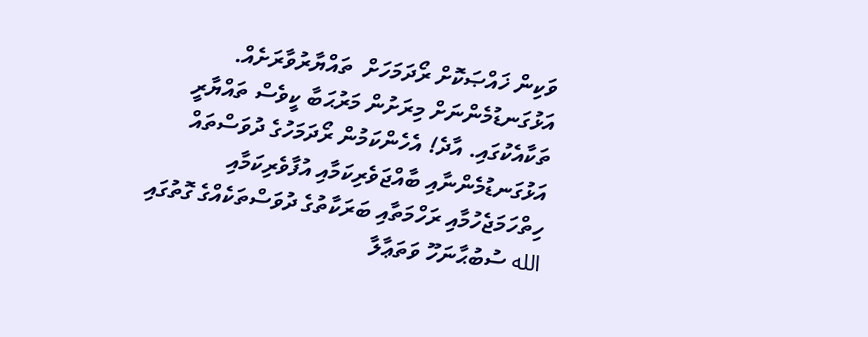ވަކިން ޚައްޞަކޮށް ރޯދަމަހަށް  ތައްޔާރުވާރަށެއް. އަޅުގަނޑުމެންނަށް މިރަށުން މަރުޙަބާ ކީވެސް ތައްޔާރީ ތަކާއެކުގައި. އާދެ! އެހެންކަމުން ރޯދަމަހުގެ ދުވަސްތައް އަޅުގަނޑުމެންނާއި ބާއްޖަވެރިކަމާއި އުފާވެރިކަމާއި ހިތްހަމަޖެހުމާއި ރަހްމަތާއި ބަރަކާތުގެ ދުވަސްތަކެއްގެ ގޮތުގައި الله ސުބުޙާނަހޫ ވަތަޢާލާ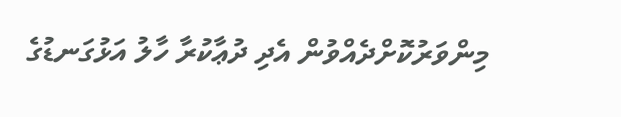މިންވަރުކޮށްދެއްވުން އެދި ދުޢާކުރާ ހާލު އަޅުގަނޑުގެ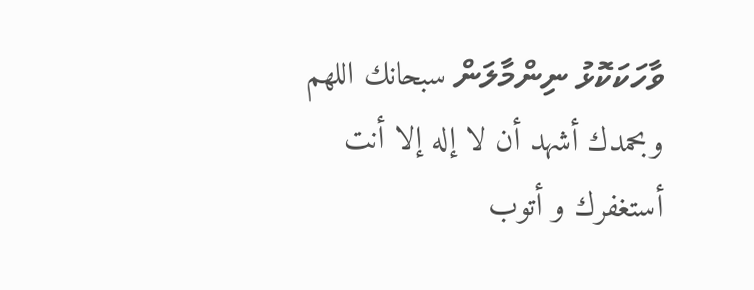ވާހަކަކޮޅު ނިންމާލަން سبحانك اللهم وبحمدك أشهد أن لا إله إلا أنت أستغفرك و أتوب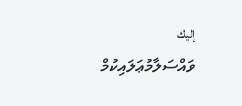إليك
ވައްސަލާމުޢަލައިކުމް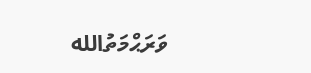ވަރަޙްމަތުالله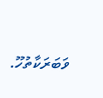ވަބަރަކާތުހޫ.